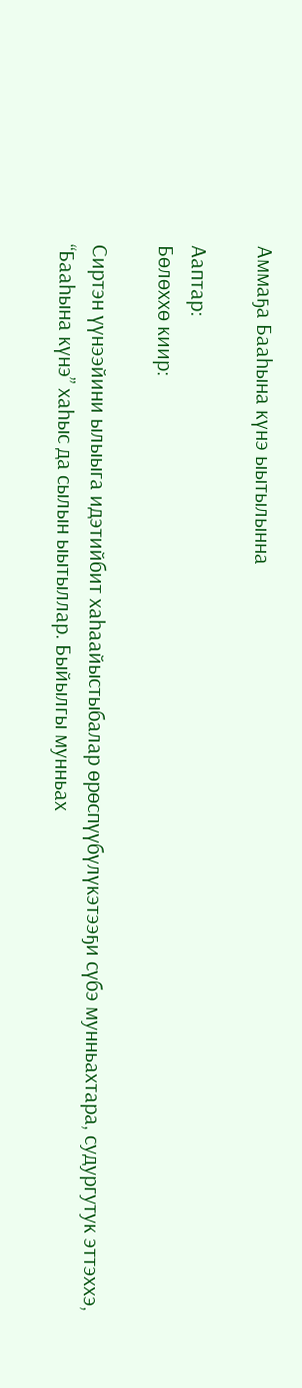Аммаҕа Бааһына күнэ ыытылынна

Ааптар:
Бөлөххө киир:

Сиртэн үүнээйини ылыыга идэтийбит хаһаайыстыбалар өрөспүүбүлүкэтээҕи сүбэ мунньахтара, судургутук эттэххэ, “Бааһына күнэ” хаһыс да сылын ыытыллар. Быйылгы мунньах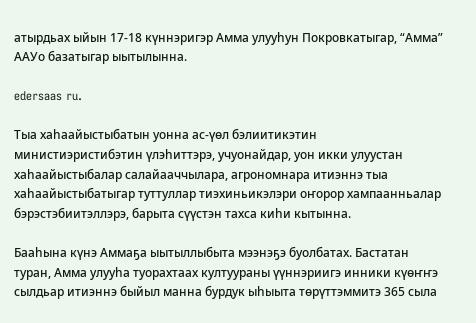атырдьах ыйын 17-18 күннэригэр Амма улууһун Покровкатыгар, “Амма” ААУо базатыгар ыытылынна.

edersaas ru.

Тыа хаһаайыстыбатын уонна ас-үөл бэлиитикэтин министиэристибэтин үлэһиттэрэ, учуонайдар, уон икки улуустан хаһаайыстыбалар салайааччылара, агрономнара итиэннэ тыа хаһаайыстыбатыгар туттуллар тиэхиньикэлэри оҥорор хампаанньалар бэрэстэбиитэллэрэ, барыта сүүстэн тахса киһи кытынна.

Бааһына күнэ Аммаҕа ыытыллыбыта мээнэҕэ буолбатах. Бастатан туран, Амма улууһа туорахтаах култуураны үүннэриигэ инники күөҥҥэ сылдьар итиэннэ быйыл манна бурдук ыһыыта төрүттэммитэ 365 сыла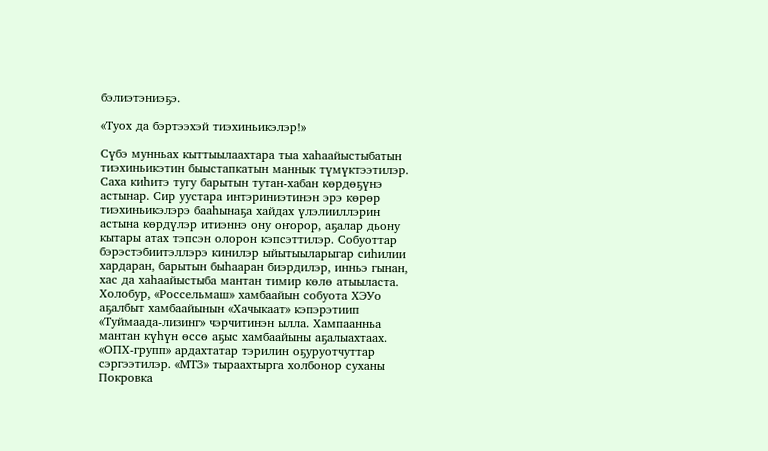бэлиэтэниэҕэ.

«Туох да бэртээхэй тиэхиньикэлэр!»

Сүбэ мунньах кыттыылаахтара тыа хаһаайыстыбатын тиэхиньикэтин быыстапкатын маннык түмүктээтилэр. Саха киһитэ тугу барытын тутан-хабан көрдөҕүнэ астынар. Сир уустара интэриниэтинэн эрэ көрөр тиэхиньикэлэрэ бааһынаҕа хайдах үлэлииллэрин астына көрдүлэр итиэннэ ону оҥорор, аҕалар дьону кытары атах тэпсэн олорон кэпсэттилэр. Собуоттар бэрэстэбиитэллэрэ кинилэр ыйытыыларыгар сиһилии хардаран, барытын быһааран биэрдилэр, инньэ гынан, хас да хаһаайыстыба мантан тимир көлө атыыласта. Холобур, «Россельмаш» хамбаайын собуота ХЭУо аҕалбыт хамбаайынын «Хачыкаат» кэпэрэтиип «Туймаада-лизинг» чэрчитинэн ылла. Хампаанньа мантан күһүн өссө аҕыс хамбаайыны аҕалыахтаах. «ОПХ-групп» ардахтатар тэрилин оҕуруотчуттар сэргээтилэр. «МТЗ» тыраахтырга холбонор суханы Покровка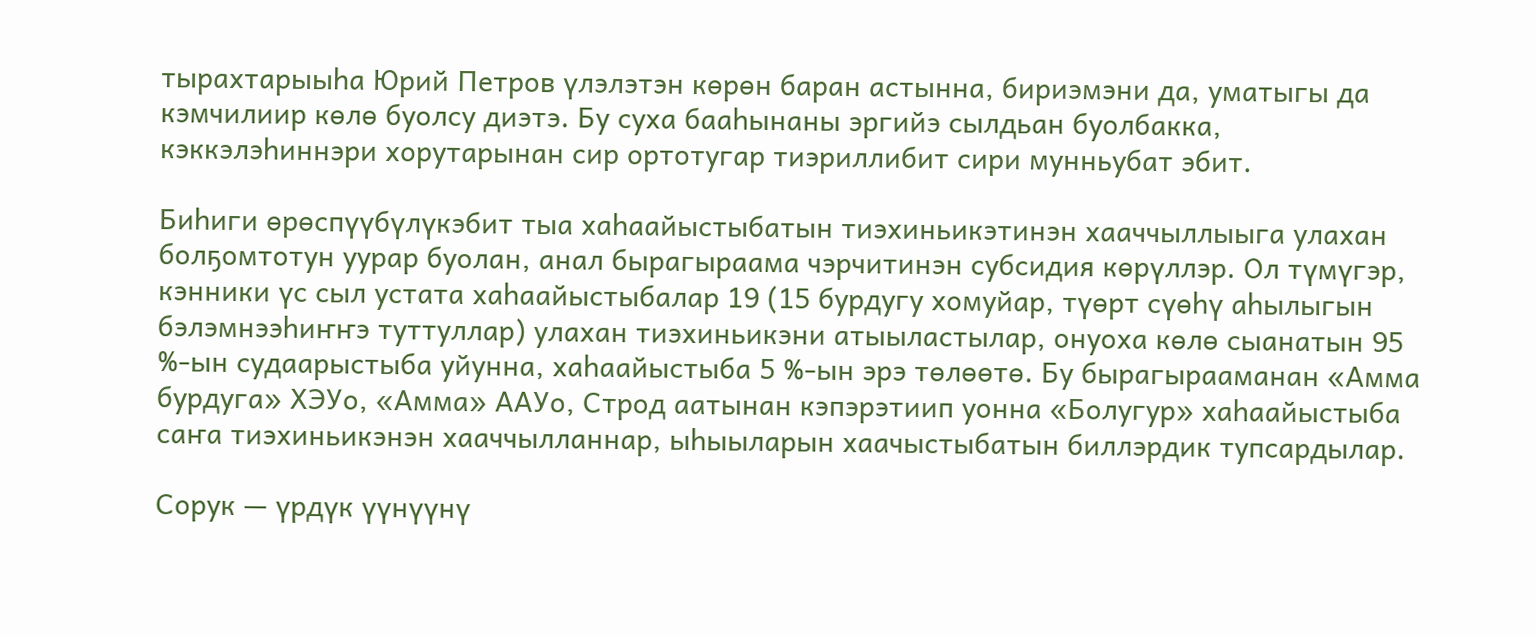тырахтарыыһа Юрий Петров үлэлэтэн көрөн баран астынна, бириэмэни да, уматыгы да кэмчилиир көлө буолсу диэтэ. Бу суха бааһынаны эргийэ сылдьан буолбакка, кэккэлэһиннэри хорутарынан сир ортотугар тиэриллибит сири мунньубат эбит.

Биһиги өрөспүүбүлүкэбит тыа хаһаайыстыбатын тиэхиньикэтинэн хааччыллыыга улахан болҕомтотун уурар буолан, анал бырагыраама чэрчитинэн субсидия көрүллэр. Ол түмүгэр, кэнники үс сыл устата хаһаайыстыбалар 19 (15 бурдугу хомуйар, түөрт сүөһү аһылыгын бэлэмнээһиҥҥэ туттуллар) улахан тиэхиньикэни атыыластылар, онуоха көлө сыанатын 95 %-ын судаарыстыба уйунна, хаһаайыстыба 5 %-ын эрэ төлөөтө. Бу бырагырааманан «Амма бурдуга» ХЭУо, «Амма» ААУо, Строд аатынан кэпэрэтиип уонна «Болугур» хаһаайыстыба саҥа тиэхиньикэнэн хааччылланнар, ыһыыларын хаачыстыбатын биллэрдик тупсардылар.

Сорук — үрдүк үүнүүнү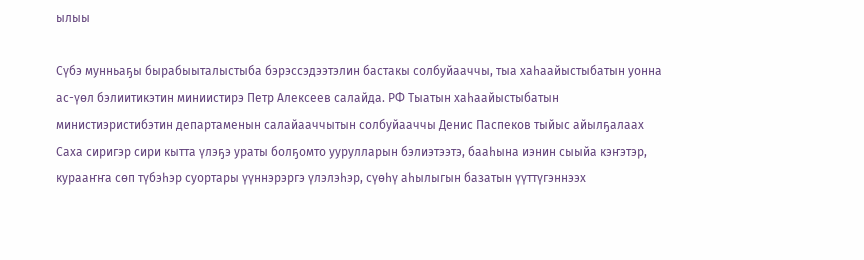ылыы

Сүбэ мунньаҕы бырабыыталыстыба бэрэссэдээтэлин бастакы солбуйааччы, тыа хаһаайыстыбатын уонна ас-үөл бэлиитикэтин миниистирэ Петр Алексеев салайда. РФ Тыатын хаһаайыстыбатын министиэристибэтин департаменын салайааччытын солбуйааччы Денис Паспеков тыйыс айылҕалаах Саха сиригэр сири кытта үлэҕэ ураты болҕомто уурулларын бэлиэтээтэ, бааһына иэнин сыыйа кэҥэтэр, курааҥҥа сөп түбэһэр суортары үүннэрэргэ үлэлэһэр, сүөһү аһылыгын базатын үүттүгэннээх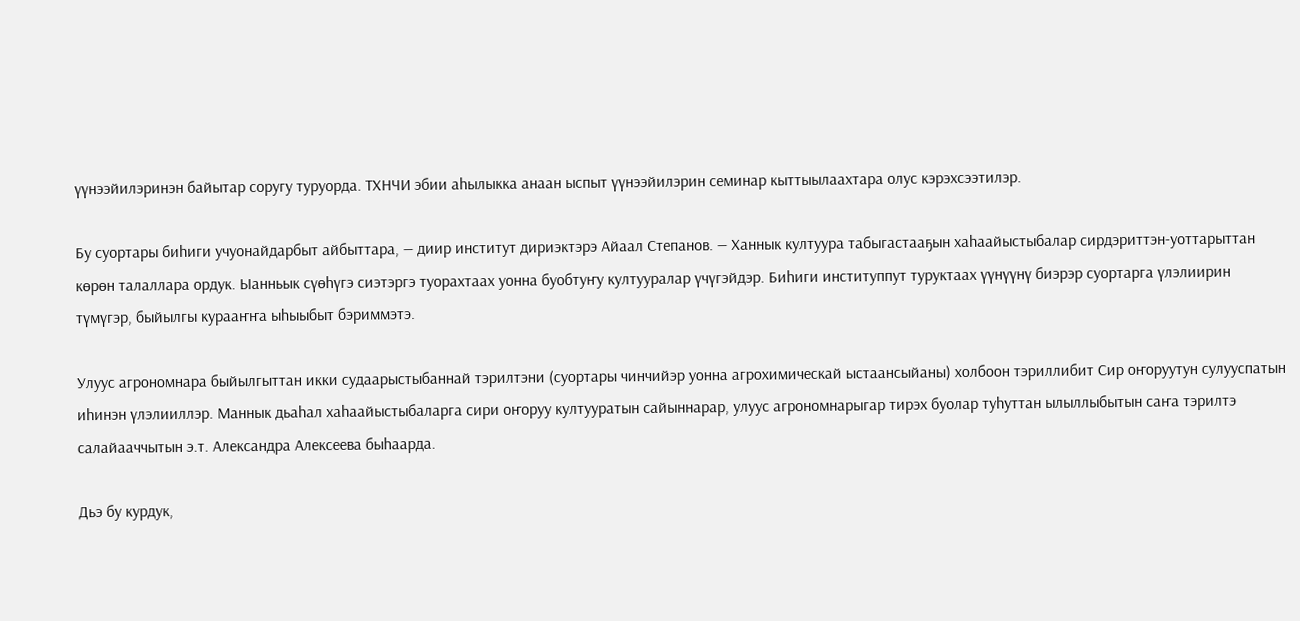үүнээйилэринэн байытар соругу туруорда. ТХНЧИ эбии аһылыкка анаан ыспыт үүнээйилэрин семинар кыттыылаахтара олус кэрэхсээтилэр.

Бу суортары биһиги учуонайдарбыт айбыттара, — диир институт дириэктэрэ Айаал Степанов. — Ханнык култуура табыгастааҕын хаһаайыстыбалар сирдэриттэн-уоттарыттан көрөн талаллара ордук. Ыанньык сүөһүгэ сиэтэргэ туорахтаах уонна буобтуҥу култууралар үчүгэйдэр. Биһиги институппут туруктаах үүнүүнү биэрэр суортарга үлэлиирин түмүгэр, быйылгы курааҥҥа ыһыыбыт бэриммэтэ.

Улуус агрономнара быйылгыттан икки судаарыстыбаннай тэрилтэни (суортары чинчийэр уонна агрохимическай ыстаансыйаны) холбоон тэриллибит Сир оҥоруутун сулууспатын иһинэн үлэлииллэр. Маннык дьаһал хаһаайыстыбаларга сири оҥоруу култууратын сайыннарар, улуус агрономнарыгар тирэх буолар туһуттан ылыллыбытын саҥа тэрилтэ салайааччытын э.т. Александра Алексеева быһаарда.

Дьэ бу курдук,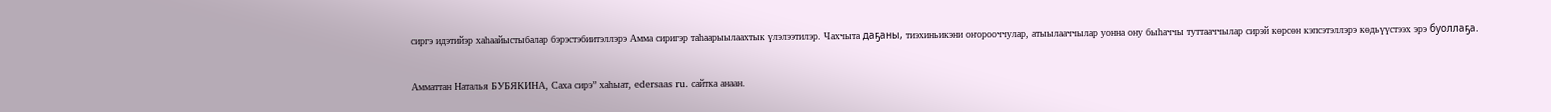сиргэ идэтийэр хаһаайыстыбалар бэрэстэбиитэллэрэ Амма сиригэр таһаарыылаахтык үлэлээтилэр. Чахчыта даҕаны, тиэхиньикэни оҥорооччулар, атыылааччылар уонна ону быһаччы туттааччылар сирэй көрсөн кэпсэтэллэрэ көдьүүстээх эрэ буоллаҕа.

Амматтан Наталья БУБЯКИНА, Саха сирэ” хаһыат, edersaas ru. сайтка анаан.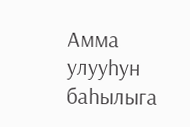Амма улууһун баһылыга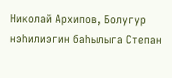Николай Архипов, Болугур нэһилиэгин баһылыга Степан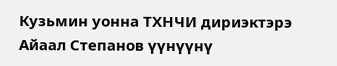Кузьмин уонна ТХНЧИ дириэктэрэ Айаал Степанов үүнүүнү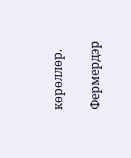көрөллөр.

Фермердэр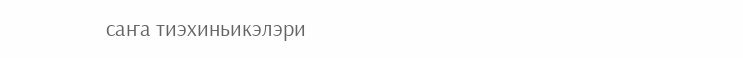саҥа тиэхиньикэлэри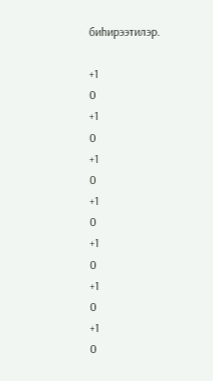биһирээтилэр.

+1
0
+1
0
+1
0
+1
0
+1
0
+1
0
+1
0